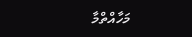މަހާއްތްމާ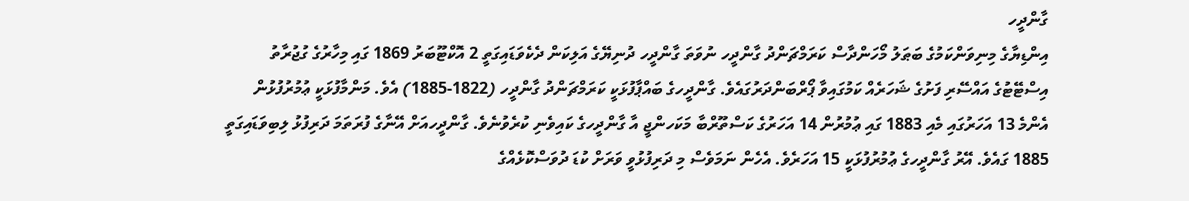ގާންދީހ
އިންޑިޔާގެ މިނިވަންކަމުގެ ބަޠަލު މޯހަންދާސް ކަރަމްޗަންދު ގާންދީހ ނުވަތަ ގާންދީހ ދުނިޔޭގެ އަލިކަން ދެކެވަޑައިގަތީ 2 އޮކްޓޫބަރު 1869 ގައި މިހާރުގެ ގުޖުރާތު އިސްޓޭޓުގެ އައްސޭރި ފަށުގެ ޝަހަރެއް ކަމުގައިވާ ޕޯރްބަންދަރުގައެވެ. ގާންދީހގެ ބައްޕާފުޅަކީ ކަރަމްޗަންދު ގާންދީހ (1822-1885) އެވެ. މަންމާފުޅަކީ ޢުމުރުފުޅުން އެންމެ 13 އަހަރުގައި މެއި 1883 ގައި ޢުމުރުން 14 އަހަރުގެ ކަސްތޫރްބާ މަކަހންޖީ އާ ގާންދީހގެ ކައިވެނި ކުރެވުނެވެ. ގާންދީހއަށް އޭނާގެ ފުރަތަމަ ދަރިފުޅު ލިބިވަޑައިގަތީ 1885 ގައެވެ. އޭރު ގާންދީހގެ ޢުމުރުފުޅަކީ 15 އަހަރެވެ. އެހެން ނަމަވެސް މި ދަރިފުޅުވީ ވަރަށް ކުޑަ ދުވަސްކޮޅެއްގެ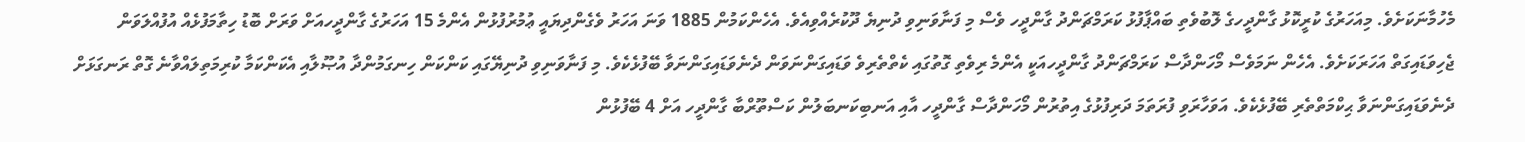މެހުމާނަކަށެވެ. މިއަހަރުގެ ކުރީކޮޅު ގާންދީހގެ ލޮބުވެތި ބައްޕާފުޅު ކަރަމްޗަންދު ގާންދީހ ވެސް މި ފަނާވަނިވި ދުނިޔެ ދޫކުރެއްވިއެވެ. އެހެންކަމުން 1885 ވަނަ އަހަރު ވެގެންދިޔައީ ޢުމުރުފުޅުން އެންމެ 15 އަހަރުގެ ގާންދީހއަށް ވަރަށް ބޮޑު ހިތާމަފުޅެއް އުފުއްލަވަން ޖެހިވަޑައިގަތް އަހަރަކަށެވެ. އެހެން ނަމަވެސް މޯހަންދާސް ކަރަމްޗަންދު ގާންދީހއަކީ އެންމެ ރިވެތި ގޮތުގައި ކެތްތެރިވެ ވަޑައިގަންނަވަން ދެނެވަޑައިގަންނަވާ ބޭފުޅެކެވެ. މި ފަނާވަނިވި ދުނިޔޭގައި ކަންކަން ހިނގަމުންދާ އުޞޫލާއި އެކަންކަމާ ކުރިމަތިލައްވާނެ ގޮތް ރަނގަޅަށް ދެނެވަޑައިގަންނަވާ ޙިކްމަތްތެރި ބޭފުޅެކެވެ. އަވަހާރަވި ފުރަތަމަ ދަރިފުޅުގެ އިތުރުން މޯހަންދާސް ގާންދީހ އާއި އަނބިކަނބަލުން ކަސްތޫރްބާ ގާންދީހ އަށް 4 ބޭފުޅުން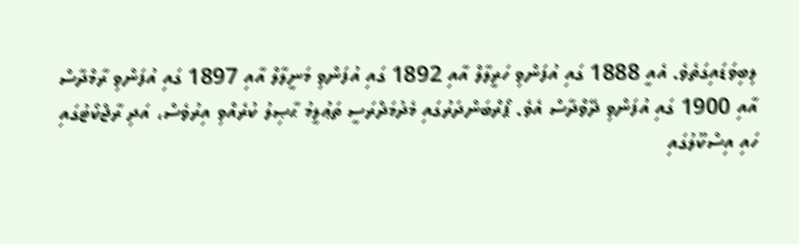ލިބިވަޑައިގަތެވެ. އެއީ 1888 ގައި އުފަންވި ހަރީލާލް އާއި 1892 ގައި އުފަންވި މަނީލާލް އާއި 1897 ގައި އުފަންވި ރާމްދާސް އާއި 1900 ގައި އުފަންވި ދޭވްދާސް އެވެ. ޕޯރްބަންދަރުގައި މެދުމަދްރަސީ ތަޢުލީމު ޙާޞިލު ކުރެއްވި އިރުވެސް، އަދި ރާޖްކޯޓުގައި ހައި އިސްކޫލުގައި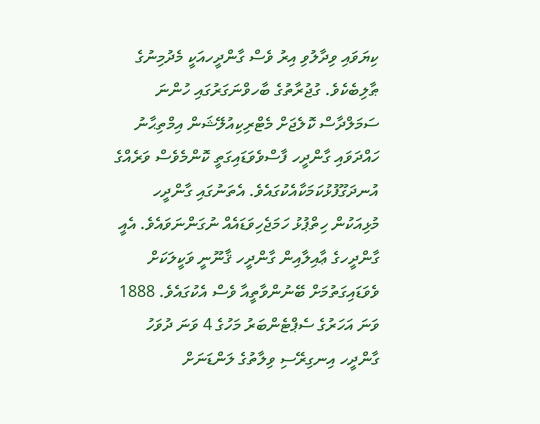ކިޔަވައި ވިދާލުވި އިރު ވެސް ގާންދީހއަކީ މެދުމިނުގެ ޠާލިބެކެވެ. ގުޖުރާތުގެ ބާހވްނަގަރުގައި ހުންނަ ސަމަލްދާސް ކޮލެޖަށް މެޓްރިކިއުލޭޝަން އިމްތިޙާނު ހައްދަވައި ގާންދީހ ފާސްވެވަޑައިގަތީ ކޮންމެވެސް ވަރެއްގެ އުނދަގޫފުޅުކަމަކާއެކުގައެވެ. އެތަނުގައި ގާންދީހ މުޅިއަކުން ހިތްޕުޅު ހަމަޖެހިވަޑައެއް ނުގަންނަވައެވެ. އެއީ ގާންދީހގެ ޢާއިލާއިން ގާންދީހ ޤާނޫނީ ވަކީލަކަށް ވެވަޑައިގަތުމަށް ބޭނުންވާތީއާ ވެސް އެކުގައެވެ. 1888 ވަނަ އަހަރުގެ ސެޕްޓެންބަރު މަހުގެ 4 ވަނަ ދުވަހު ގާންދީހ އިނގިރޭސި ވިލާތުގެ ލަންޑަނަށް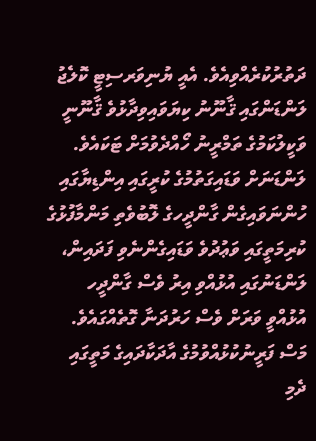ދަތުރުކުރެއްވިއެވެ. އެއީ ޔުނިވަރސިޓީ ކޮލެޖު ލަންޑަންގައި ޤާނޫނު ކިޔަވައިވިދާޅުވެ ޤާނޫނީ ވަކީލުކަމުގެ ތަމްރީނު ހޯއްދެވުމަށް ޓަކައެވެ. ލަންޑަނަށް ވަޑައިގަތުމުގެ ކުރީގައި އިންޑިޔާގައި ހުންނަވައިގެން ގާންދީހގެ ލޮބުވެތި މަންމާފުޅުގެ ކުރިމަތީގައި ވަޢުދުވެ ވަޑައިގެންނެވި ފަދައިން، ލަންޑަނުގައި އުޅުއްވި އިރު ވެސް ގާންދީހ އުޅުއްވީ ވަރަށް ވެސް ހަރުދަނާ ގޮތެއްގައެވެ. މަސް ފަރީނުކުޅުއްވުމުގެ އާދަކާދައިގެ މަތީގައި ދެމި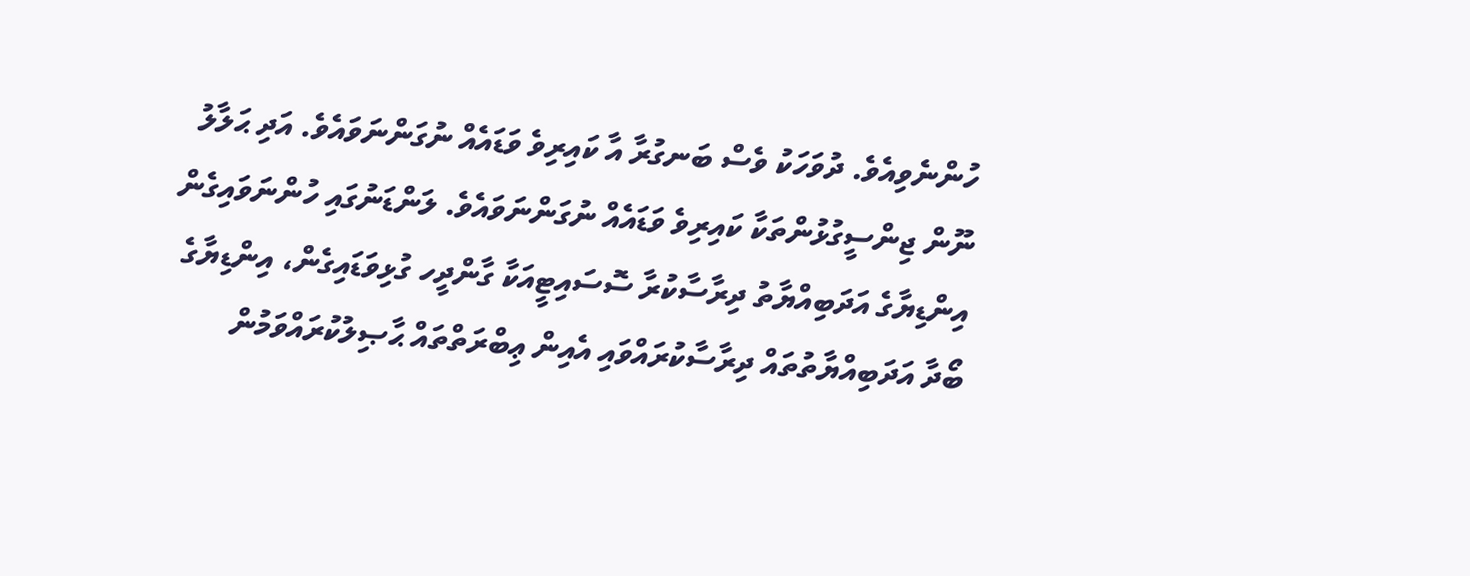ހުންނެވިއެވެ. ދުވަހަކު ވެސް ބަނގުރާ އާ ކައިރިވެ ވަޑައެއް ނުގަންނަވައެވެ. އަދި ޙަލާލު ނޫން ޖިންސީގުޅުންތަކާ ކައިރިވެ ވަޑައެއް ނުގަންނަވައެވެ. ލަންޑަނުގައި ހުންނަވައިގެން އިންޑިޔާގެ އަދަބިއްޔާތު ދިރާސާކުރާ ސޮސައިޓީއަކާ ގާންދީހ ގުޅިވަޑައިގެން، އިންޑިޔާގެ ބޯދާ އަދަބިއްޔާތުތައް ދިރާސާކުރައްވައި އެއިން ޢިބްރަތްތައް ޙާޞިލުކުރައްވަމުން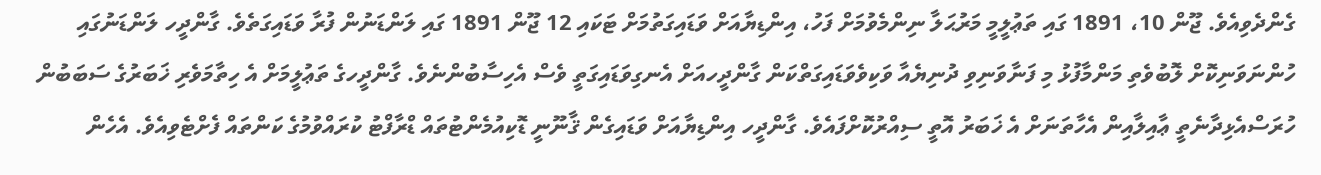ގެންދެވިއެވެ. ޖޫން 10، 1891 ގައި ތަޢުލީމީ މަރުޙަލާ ނިންމެވުމަށް ފަހު، އިންޑިޔާއަށް ވަޑައިގަތުމަށް ޓަކައި 12 ޖޫން 1891 ގައި ލަންޑަނުން ފުރާ ވަޑައިގަތެވެ. ގާންދީހ ލަންޑަނުގައި ހުންނަވަނިކޮށް ލޮބުވެތި މަންމާފުޅު މި ފަނާވަނިވި ދުނިޔެއާ ވަކިވެވަޑައިގަތްކަން ގާންދީހއަށް އެނގިވަޑައިގަތީ ވެސް އެހިސާބުންނެވެ. ގާންދީހގެ ތަޢުލީމަށް އެ ހިތާމަވެރި ޚަބަރުގެ ސަބަބުން ހުރަސްއެޅިދާނެތީ ޢާއިލާއިން އެހާތަނަށް އެ ޚަބަރު އޮތީ ސިއްރުކޮށްފައެވެ. ގާންދީހ އިންޑިޔާއަށް ވަޑައިގެން ޤާނޫނީ ޑޮކިއުމެންޓުތައް ޑްރާފްޓު ކުރައްވުމުގެ ކަންތައް ފެށްޓެވިއެވެ. އެހެން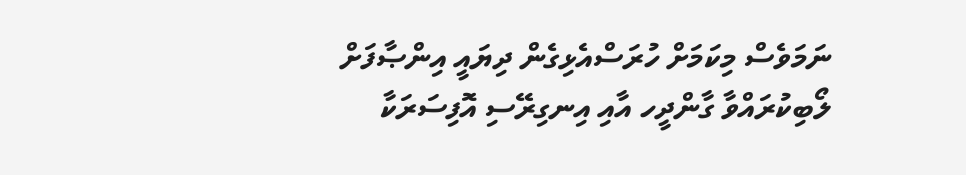ނަމަވެސް މިކަމަށް ހުރަސްއެޅިގެން ދިޔައީ އިންޞާފަށް ލޯބިކުރައްވާ ގާންދީހ އާއި އިނގިރޭސި އޮފިސަރަކާ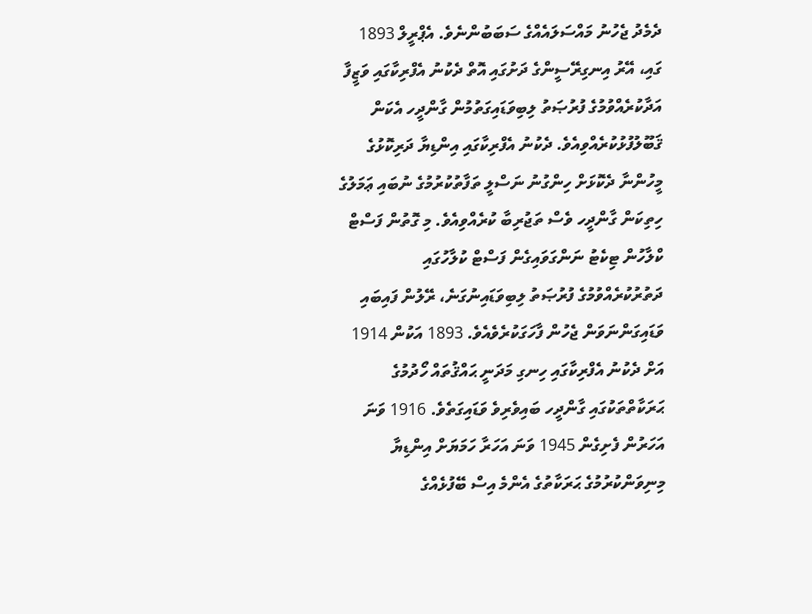ދެމެދު ޖެހުނު މައްސަލައެއްގެ ސަބަބުންނެވެ. އެޕްރީލް 1893 ގައި، އޭރު އިނގިރޭސީންގެ ދަށުގައި އޮތް ދެކުނު އެފްރިކާގައި ވަޒީފާ އަދާކުރެއްވުމުގެ ފުރުޞަތު ލިބިވަޑައިގަތުމުން ގާންދީހ އެކަން ޤަބޫލުފުޅުކުރެއްވިއެވެ. ދެކުނު އެފްރިކާގައި އިންޑިޔާ ދަރިކޮޅުގެ މީހުންނާ ދެކޮޅަށް ހިންގުނު ނަސްލީ ތަފާތުކުރުމުގެ ނުބައި ޢަމަލުގެ ހިތިކަން ގާންދީހ ވެސް ތަޖުރިބާ ކުރެއްވިއެވެ. މި ގޮތުން ފަސްޓް ކްލާހުން ޓިކެޓު ނަންގަވައިގެން ފަސްޓް ކުލާހުގައި ދަތުރުކުރެއްވުމުގެ ފުރުޞަތު ލިބިވަޑައިނުގަނެ، ރޭލުން ފައިބައި ވަޑައިގަންނަވަން ޖެހުން ފާހަގަކުރެވެއެވެ. 1893 އަކުން 1914 އަށް ދެކުނު އެފްރިކާގައި ހިނގި މަދަނީ ޙައްޤުތައް ހޯދުމުގެ ޙަރަކާތްތަކުގައި ގާންދީހ ބައިވެރިވެ ވަޑައިގަތެވެ. 1916 ވަނަ އަހަރުން ފެށިގެން 1945 ވަނަ އަހަރާ ހަމަޔަށް އިންޑިޔާ މިނިވަންކުރުމުގެ ޙަރަކާތުގެ އެންމެ އިސް ބޭފުޅެއްގެ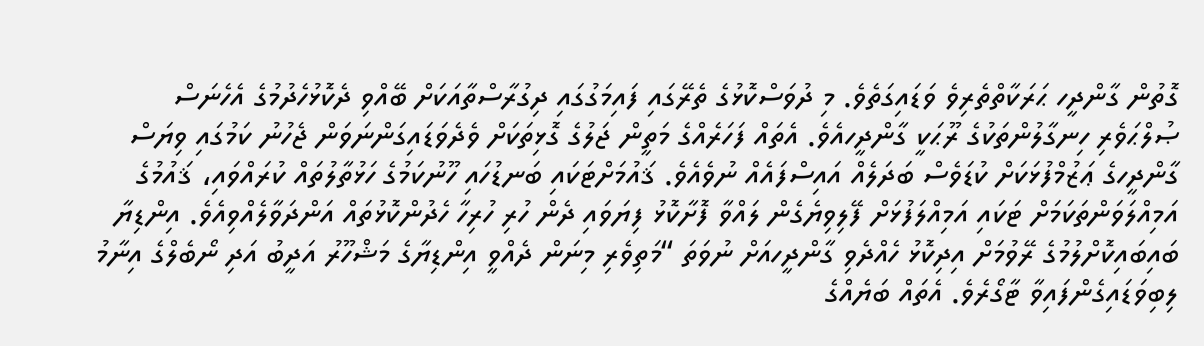ގޮތުން ގާންދީހ ޙަރަކާތްތެރިވެ ވަޑައިގަތެވެ. މި ދުވަސްކޮޅުގެ ތެރޭގައި ފައިމަގުގައި ދިގުރާސްތާއަކަށް ބޭއްވި ދެކޮޅުހެދުމުގެ އެހެނަސް ޞުލްޙަވެރި ހިނގާލުންތަކުގެ ރޫޙަކީ ގާންދީހއެވެ. އެތައް ފަހަރެއްގެ މަތީން ޖަލުގެ ގޮޅިތަކަށް ވެދެވަޑައިގަންނަވަން ޖެހުނު ކަމުގައި ވިޔަސް ގާންދީހގެ ޢަޒުމްފުޅަކަށް ކުޑަވެސް ބަދަލެއް އައިސްފައެއް ނުވެއެވެ. ޤައުމަށްޓަކައި ބަނޑުހައި ހޫނުކަމުގެ ހަޅުތާލުތައް ކުރައްވައި، ޤައުމުގެ އަމިއްލަވަންތަކަމަށް ޓަކައި އަމިއްލަފުޅަށް ފޭލިވިޔެގެން ލައްވާ ފޮށާކޮޅު ފިޔަވައި ދެން ހުރި ހުރިހާ ހެދުންކޮޅުތައް އަންދަވާލެއްވިއެވެ. އިންޑިޔާ ބައިބައިކޮށްލުމުގެ ރޭވުމަށް އިދިކޮޅު ހެއްދެވި ގާންދީހއަށް ނުވަތަ “މަތިވެރި މިނަން ދެއްވީ އިންޑިޔާގެ މަޝްހޫރު އަދީބު އަދި ނޯބެލްގެ އިނާމު ލިބިވަޑައިގެންފައިވާ ޓާގޯރެވެ. އެތައް ބަޔެއްގެ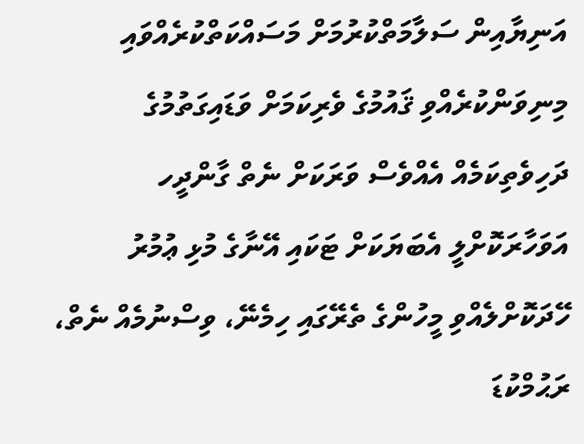އަނިޔާއިން ސަލާމަތްކުރުމަށް މަސައްކަތްކުރެއްވައި މިނިވަންކުރެއްވި ޤައުމުގެ ވެރިކަމަށް ވަޑައިގަތުމުގެ ދަހިވެތިކަމެއް އެއްވެސް ވަރަކަށް ނެތް ގާންދީހ އަވަހާރަކޮށްލީ އެބަޔަކަށް ޓަކައި އޭނާގެ މުޅި ޢުމުރު ހޭދަކޮށްލެއްވި މީހުންގެ ތެރޭގައި ހިމެނޭ، ވިސްނުމެއް ނެތް، ރަޙުމްކުޑަ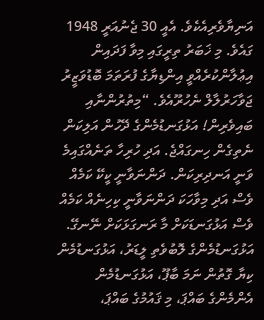އަނިޔާވެރިއެކެވެ. އެއީ 30 ޖެނުއަރީ 1948 ގައެވެ. މި ޚަބަރު ތިރީގައި މިވާ ފަދައިން އިޢުލާންކުރެއްވީ އިންޑިޔާގެ ފުރަތަމަ ބޮޑުވަޒީރު ޖަވާހަރުލާލް ނެހުރޫއެވެ. “މިތުރުންނާއި ބައިވެރިން! އަޅުގަނޑުމެންގެ ދޭހުން އަލިކަން ނެތިގެން ހިނގައްޖެ. އަދި ހުރިހާ ތަނެއްގައިމެ ވަނީ އަނދިރިކަން. ދަންނަވާނީ ކީކޭ ކަމެއް ވެސް އަދި މިވާހަކަ ދަންނަވާނީ ކިހިނެއް ކަމެއް ވެސް އަޅުގަނޑަކަށް މާ ރަނގަޅަކަށް ނޭނގޭ. އަޅުގަނޑުމެންގެ ލޮބުވެތި ލީޑަރު، އަޅުގަނޑުމެން ކިޔާ ގޮތުން ނަމަ ބާޕޫ، އަޅުގަނޑުމެން އެންމެންގެ ބައްޕަ، މި ޤައުމުގެ ބައްޕަ،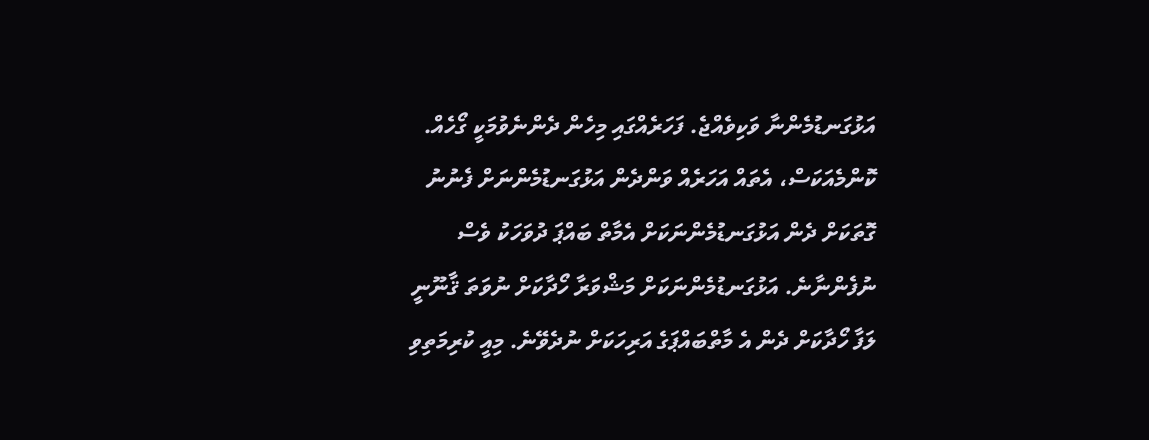އަޅުގަނޑުމެންނާ ވަކިވެއްޖެ. ފަހަރެއްގައި މިހެން ދެންނެވުމަކީ ގޯހެއް. ކޮންމެއަކަސް، އެތައް އަހަރެއް ވަންދެން އަޅުގަނޑުމެންނަށް ފެނުނު ގޮތަކަށް ދެން އަޅުގަނޑުމެންނަކަށް އެމާތް ބައްޕަ ދުވަހަކު ވެސް ނުފެންނާނެ. އަޅުގަނޑުމެންނަކަށް މަޝްވަރާ ހޯދާކަށް ނުވަތަ ޤާނޫނީ ލަފާ ހޯދާކަށް ދެން އެ މާތްބައްޕަގެ އަރިހަކަށް ނުދެވޭނެ. މިއީ ކުރިމަތިވި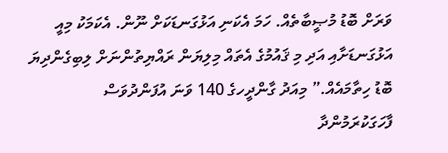ވަރަށް ބޮޑު މުޞީބާތެއް. ހަމަ އެކަނި އަޅުގަނޑަކަށް ނޫން. އެކަމަކު މިއީ އަޅުގަނޑަށާއި އަދި މި ޤައުމުގެ އެތައް މިލިޔަން ރައްޔިތުންނަށް ލިބިގެންދިޔަ ބޮޑު ހިތާމައެއް.” މިއަދު ގާންދީހގެ 140 ވަނަ އުފަންދުވަސް ފާހަގަކުރަމުންދާ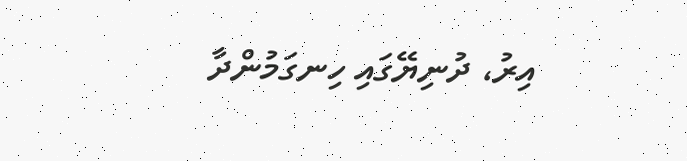އިރު، ދުނިޔޭގައި ހިނގަމުންދާ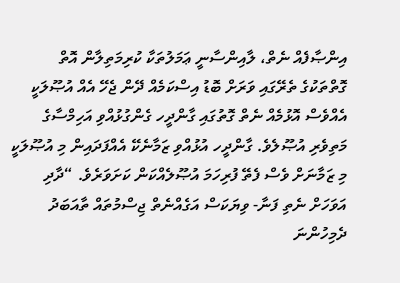އިންޞާފެއް ނެތް، ލާއިންސާނީ ޢަމަލުތަކާ ކުރިމަތިލާން އޮތް ގޮތްތަކުގެ ތެރޭގައި ވަރަށް ބޮޑު އިސްކަމެއް ދޭން ޖެހޭ އެއް އުޞޫލަކީ އެއްވެސް އޮޅުމެއް ނެތް ގޮތުގައި ގާންދީހ ގެންގުޅުއްވި އަހިމްސާގެ މަތިވެރި އުޞޫލެވެ. ގާންދީހ އުޅުއްވި ޒަމާނެކޭ އެއްފަދައިން މި އުޞޫލަކީ މި ޒަމާނަށް ވެސް ފެތޭ ފުރިހަމަ އުޞޫލެއްކަން ކަށަވަރެވެ. “ދާދި އަވަހަށް ނެތި ފަނާ- ވިޔަކަސް އަގެއްނެތް ޖިސްމުތައް ތާއަބަދު ދެމިހުންނަ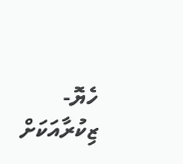ހެޔޮ- ޒިކުރާއަކަށް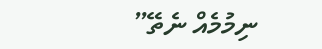ނިމުމެއް ނެތޭ”